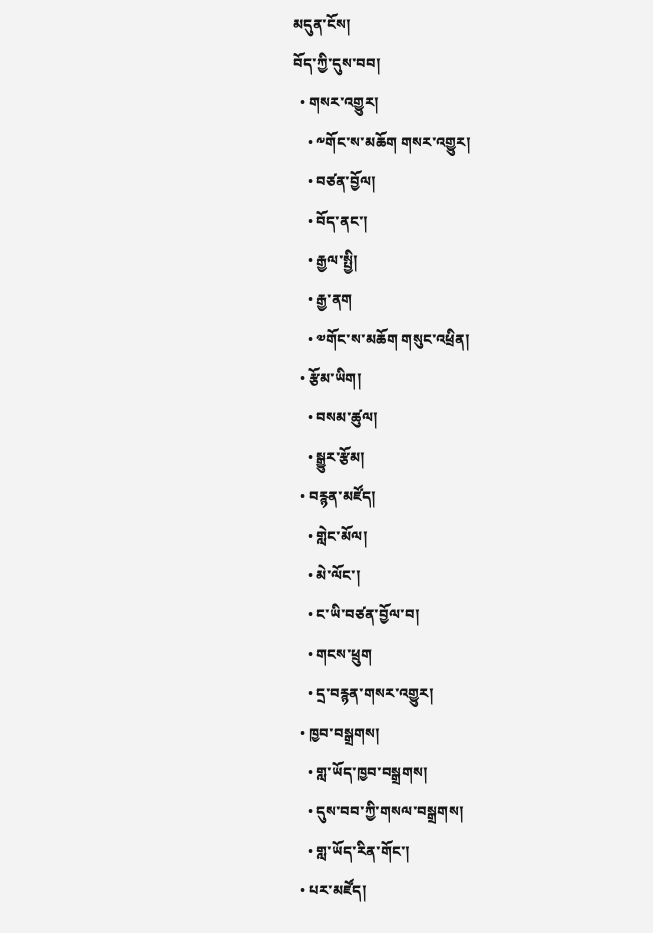མདུན་ངོས།
བོད་ཀྱི་དུས་བབ།
  • གསར་འགྱུར།
    • ༸གོང་ས་མཆོག གསར་འགྱུར།
    • བཙན་བྱོལ།
    • བོད་ནང་།
    • རྒྱལ་སྤྱི།
    • རྒྱ་ནག
    • ༧གོང་ས་མཆོག གསུང་འཕྲིན།
  • རྩོམ་ཡིག།
    • བསམ་ཚུལ།
    • སྒྱུར་རྩོམ།
  • བརྙན་མཛོད།
    • གླེང་མོལ།
    • མེ་ལོང་།
    • ང་ཡི་བཙན་བྱོལ་བ།
    • གངས་ཕྲུག
    • དྲ་བརྙན་གསར་འགྱུར།
  • ཁྱབ་བསྒྲགས།
    • གླ་ཡོད་ཁྱབ་བསྒྲགས།
    • དུས་བབ་ཀྱི་གསལ་བསྒྲགས།
    • གླ་ཡོད་རིན་གོང་།
  • པར་མཛོད།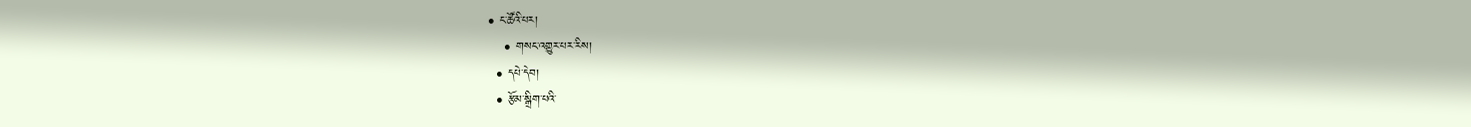• ང་ཚོའི་པར།
    • གསང་འགྱུར་པར་རིས།
  • དཔེ་དེབ།
  • རྩོམ་སྒྲིག་པའི་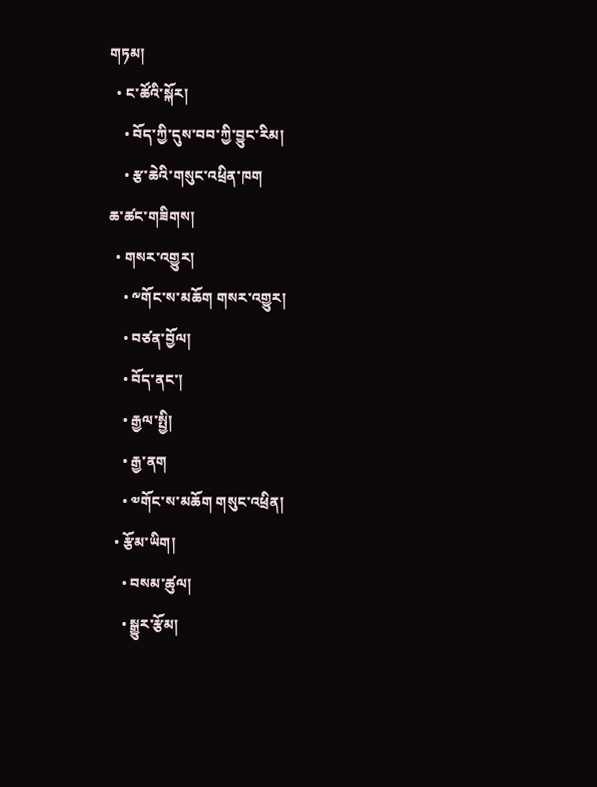གཏམ།
  • ང་ཚོའི་སྐོར།
    • བོད་ཀྱི་དུས་བབ་ཀྱི་བྱུང་རིམ།
    • རྩ་ཆེའི་གསུང་འཕྲིན་ཁག
ཆ་ཚང་གཟིགས།
  • གསར་འགྱུར།
    • ༸གོང་ས་མཆོག གསར་འགྱུར།
    • བཙན་བྱོལ།
    • བོད་ནང་།
    • རྒྱལ་སྤྱི།
    • རྒྱ་ནག
    • ༧གོང་ས་མཆོག གསུང་འཕྲིན།
  • རྩོམ་ཡིག།
    • བསམ་ཚུལ།
    • སྒྱུར་རྩོམ།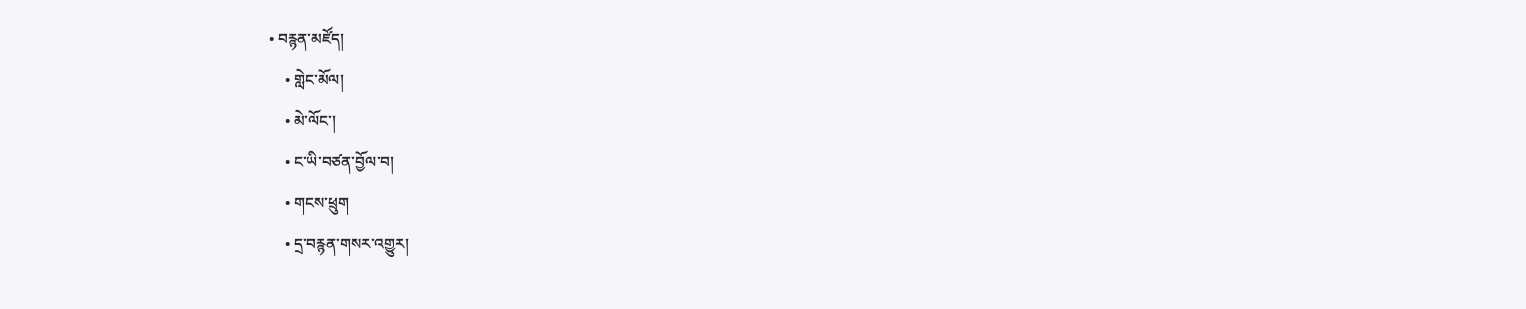• བརྙན་མཛོད།
    • གླེང་མོལ།
    • མེ་ལོང་།
    • ང་ཡི་བཙན་བྱོལ་བ།
    • གངས་ཕྲུག
    • དྲ་བརྙན་གསར་འགྱུར།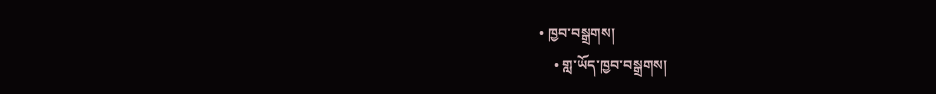• ཁྱབ་བསྒྲགས།
    • གླ་ཡོད་ཁྱབ་བསྒྲགས།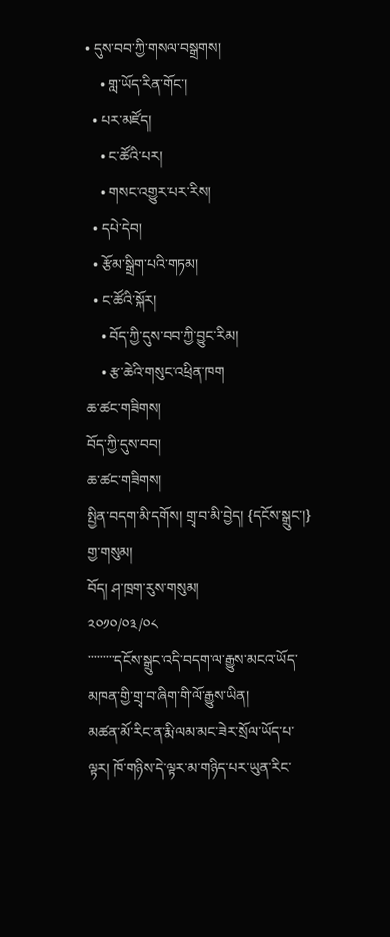• དུས་བབ་ཀྱི་གསལ་བསྒྲགས།
    • གླ་ཡོད་རིན་གོང་།
  • པར་མཛོད།
    • ང་ཚོའི་པར།
    • གསང་འགྱུར་པར་རིས།
  • དཔེ་དེབ།
  • རྩོམ་སྒྲིག་པའི་གཏམ།
  • ང་ཚོའི་སྐོར།
    • བོད་ཀྱི་དུས་བབ་ཀྱི་བྱུང་རིམ།
    • རྩ་ཆེའི་གསུང་འཕྲིན་ཁག
ཆ་ཚང་གཟིགས།
བོད་ཀྱི་དུས་བབ།
ཆ་ཚང་གཟིགས།
སྤྱིན་བདག་མི་དགོས། གྲྭ་བ་མི་བྱེད། {དངོས་སྒྲུང་།} གྱ་གསུམ།
བོད། ཤ་ཁྲག་རུས་གསུམ།
༢༠༡༠/༠༣/༠༨
་་་་་་་་་དངོས་སྒྲུང་འདི་བདག་ལ་རྒྱུས་མངའ་ཡོད་མཁན་གྱི་གྲྭ་བ་ཞིག་གི་ལོ་རྒྱུས་ཡིན།
མཚན་མོ་རིང་ན་རྨི་ལམ་མང་ཟེར་སྲོལ་ཡོད་པ་ལྟར། ཁོ་གཉིས་དེ་ལྟར་མ་གཉིད་པར་ཡུན་རིང་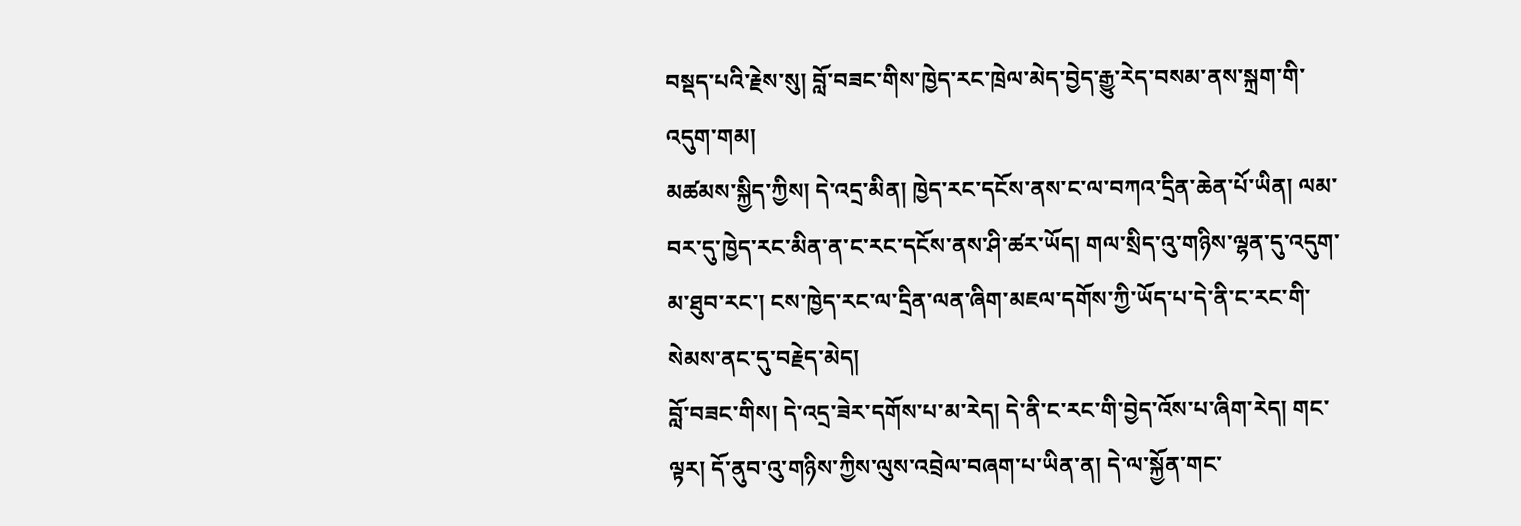བསྡད་པའི་རྗེས་སུ། བློ་བཟང་གིས་ཁྱེད་རང་ཁྲེལ་མེད་བྱེད་རྒྱུ་རེད་བསམ་ནས་སྐྲག་གི་འདུག་གམ།
མཚམས་སྐྱིད་ཀྱིས། དེ་འདྲ་མིན། ཁྱེད་རང་དངོས་ནས་ང་ལ་བཀའ་དྲིན་ཆེན་པོ་ཡིན། ལམ་བར་དུ་ཁྱེད་རང་མིན་ན་ང་རང་དངོས་ནས་ཤི་ཚར་ཡོད། གལ་སྲིད་འུ་གཉིས་ལྷན་དུ་འདུག་མ་ཐུབ་རང་། ངས་ཁྱེད་རང་ལ་དྲིན་ལན་ཞིག་མཇལ་དགོས་ཀྱི་ཡོད་པ་དེ་ནི་ང་རང་གི་སེམས་ནང་དུ་བརྗེད་མེད།
བློ་བཟང་གིས། དེ་འདྲ་ཟེར་དགོས་པ་མ་རེད། དེ་ནི་ང་རང་གི་བྱེད་འོས་པ་ཞིག་རེད། གང་ལྟར། དོ་ནུབ་འུ་གཉིས་ཀྱིས་ལུས་འབྲེལ་བཞག་པ་ཡིན་ན། དེ་ལ་སྐྱོན་གང་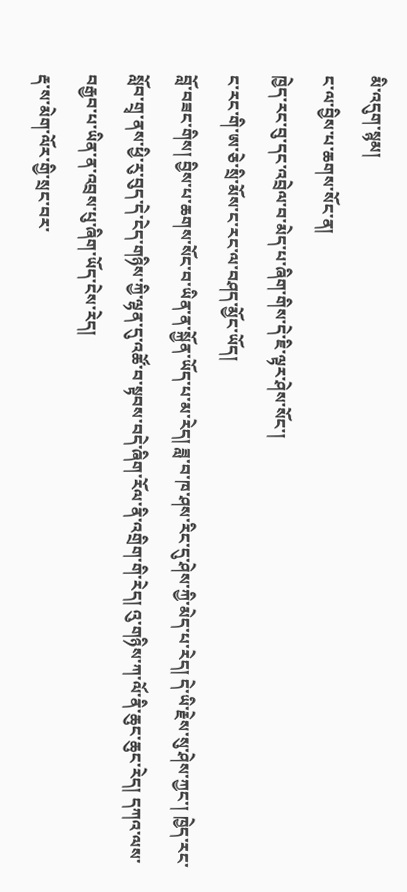མི་འདུག་སྙམ།
ང་ལ་བྱིས་པ་ཆགས་སོང་ན།
ཁྱེད་རང་བུ་དང་འབྲེལ་བ་མེད་པ་ཞིག་གིས་དེ་ཇི་ལྟར་ཤེས་སོང་།
ང་རང་གི་ཨ་ཅེ་སྲི་མོས་ང་རང་ལ་བཤད་མྱོང་ཡོད།
བློ་བཟང་གིས། བྱིས་པ་ཆགས་སོང་བ་ཡིན་ན་སྐྱོན་ཡོད་པ་མ་རེད། ཟླ་བ་ཁ་ཤས་རིང་དུ་ཤེས་ཀྱི་མེད་པ་རེད། དེ་ཡི་རྗེས་སུ་ཤེས་ཀྱང་། ཁྱེད་རང་སློབ་གྲྭ་ནས་ཕྱི་རུ་བུད་དེ་ངེད་གཉིས་ཀྱི་ལྷན་དུ་འཚོ་བ་སྟབས་བདེ་ཞིག་རོལ་ནི་འགྲིག་གི་རེད། འུ་གཉིས་ཀ་ལོ་ནི་ཆུང་ཆུང་རེད། དཀའ་ལས་བརྒྱབ་པ་ཡིན་ན་འབྲས་པུ་ཞིག་ཡོད་ངེས་རེད།
རྡ་ས་མེག་ལོར་གྱི་སྲང་བར་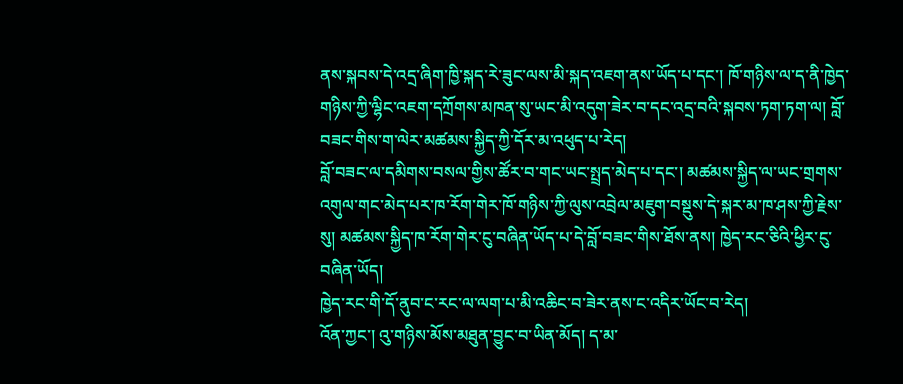ནས་སྐབས་དེ་འདྲ་ཞིག་ཁྱི་སྐད་རེ་ཟུང་ལས་མི་སྐད་འཇག་ནས་ཡོད་པ་དང་། ཁོ་གཉིས་ལ་ད་ནི་ཁྱེད་གཉིས་ཀྱི་ལྷིང་འཇག་དཀྲོགས་མཁན་སུ་ཡང་མི་འདུག་ཟེར་བ་དང་འདྲ་བའི་སྐབས་ཏག་ཏག་ལ། བློ་བཟང་གིས་ག་ལེར་མཚམས་སྐྱིད་ཀྱི་དོར་མ་འཕུད་པ་རེད།
བློ་བཟང་ལ་དམིགས་བསལ་གྱིས་ཚོར་བ་གང་ཡང་སྤྲད་མེད་པ་དང་། མཚམས་སྐྱིད་ལ་ཡང་གྲགས་འགུལ་གང་མེད་པར་ཁ་རོག་གེར་ཁོ་གཉིས་ཀྱི་ལུས་འབྲེལ་མཇུག་བསྡུས་དེ་སྐར་མ་ཁ་ཤས་ཀྱི་རྗེས་སུ། མཚམས་སྐྱིད་ཁ་རོག་གེར་ངུ་བཞིན་ཡོད་པ་དེ་བློ་བཟང་གིས་ཐོས་ནས། ཁྱེད་རང་ཅིའི་ཕྱིར་ངུ་བཞིན་ཡོད།
ཁྱེད་རང་གི་དོ་ནུབ་ང་རང་ལ་ལག་པ་མི་འཆིང་བ་ཟེར་ནས་ང་འདིར་ཡོང་བ་རེད།
འོན་ཀྱང་། འུ་གཉིས་མོས་མཐུན་བྱུང་བ་ཡིན་མོད། ད་མ་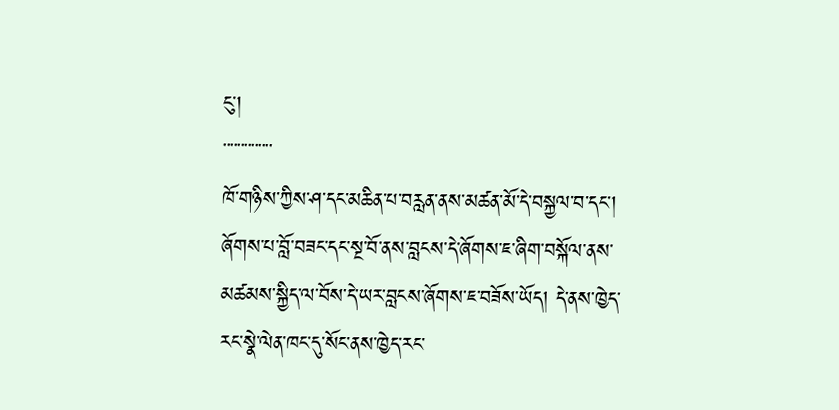ངུ་།
་་་་་་་་་་་་་་
ཁོ་གཉིས་ཀྱིས་ཤ་དང་མཆིན་པ་བརླན་ནས་མཚན་མོ་དེ་བསྐྱལ་བ་དང་། ཞོགས་པ་བློ་བཟང་དང་སྔ་བོ་ནས་བླངས་དེ་ཞོགས་ཇ་ཞིག་བསྐོལ་ནས་མཚམས་སྐྱིད་ལ་བོས་དེ་ཡར་བླངས་ཞོགས་ཇ་བཟོས་ཡོད། དེ་ནས་ཁྱེད་རང་སྣེ་ལེན་ཁང་དུ་སོང་ནས་ཁྱེད་རང་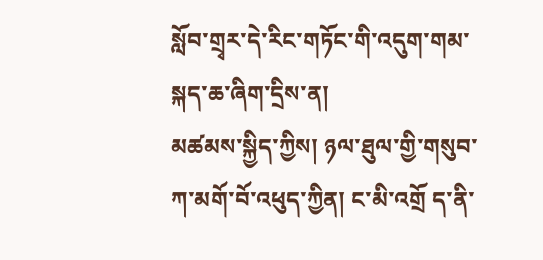སློབ་གྲྭར་དེ་རིང་གཏོང་གི་འདུག་གམ་སྐད་ཆ་ཞིག་དྲིས་ན།
མཚམས་སྐྱིད་ཀྱིས། ཉལ་ཐུལ་གྱི་གསུབ་ཀ་མགོ་བོ་འཕུད་ཀྱིན། ང་མི་འགྲོ ད་ནི་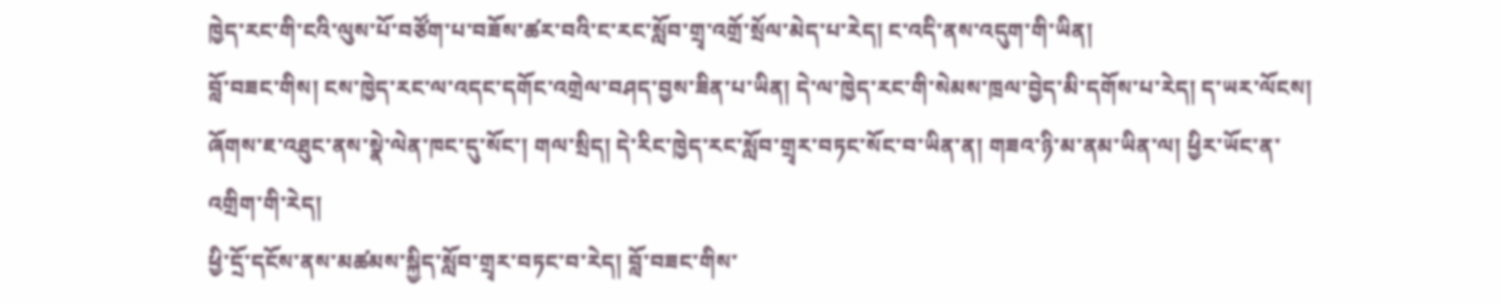ཁྱེད་རང་གི་ངའི་ལུས་པོ་བཙོག་པ་བཟོས་ཚར་བའི་ང་རང་སློབ་གྲྭ་འགྲོ་སྲོལ་མེད་པ་རེད། ང་འདི་ནས་འདུག་གི་ཡིན།
བློ་བཟང་གིས། ངས་ཁྱེད་རང་ལ་འདང་དགོང་འགྲེལ་བཤད་བྱས་ཟིན་པ་ཡིན། དེ་ལ་ཁྱེད་རང་གི་སེམས་ཁྲལ་བྱེད་མི་དགོས་པ་རེད། ད་ཡར་ལོངས། ཞོགས་ཇ་འཐུང་ནས་སྣེ་ལེན་ཁང་དུ་སོང་། གལ་སྲིད། དེ་རིང་ཁྱེད་རང་སློབ་གྲྭར་བཏང་སོང་བ་ཡིན་ན། གཟའ་ཉི་མ་ནམ་ཡིན་ལ། ཕྱིར་ཡོང་ན་འགྲིག་གི་རེད།
ཕྱི་དྲོ་དངོས་ནས་མཚམས་སྐྱིད་སློབ་གྲྭར་བཏང་བ་རེད། བློ་བཟང་གིས་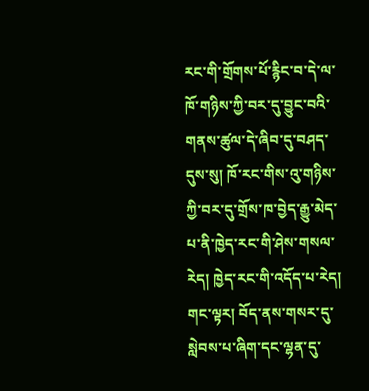རང་གི་གྲོགས་པོ་རྙིང་བ་དེ་ལ་ཁོ་གཉིས་ཀྱི་བར་དུ་བྱུང་བའི་གནས་ཚུལ་དེ་ཞིབ་དུ་བཤད་དུས་སུ། ཁོ་རང་གིས་འུ་གཉིས་ཀྱི་བར་དུ་གྲོས་ཁ་བྱེད་རྒྱུ་མེད་པ་ནི་ཁྱེད་རང་གི་ཤེས་གསལ་རེད། ཁྱེད་རང་གི་འདོད་པ་རེད། གང་ལྟར། བོད་ནས་གསར་དུ་སླེབས་པ་ཞིག་དང་ལྷན་དུ་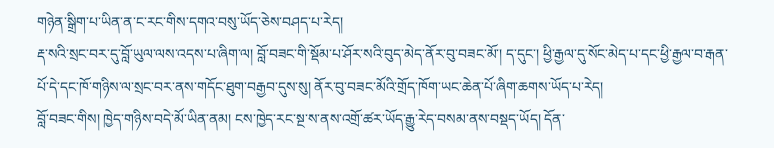གཉེན་སྒྲིག་པ་ཡིན་ན་ང་རང་གིས་དགའ་བསུ་ཡོད་ཅེས་བཤད་པ་རེད།
རྡ་སའི་སྲང་བར་དུ་བློ་ཡུལ་ལས་འདས་པ་ཞིག་ལ། བློ་བཟང་གི་སྡོམ་པ་ཤོར་སའི་བུད་མེད་ནོར་བུ་བཟང་མོ་། ད་དུང་། ཕྱི་རྒྱལ་དུ་སོང་མེད་པ་དང་ཕྱི་རྒྱལ་བ་རྒན་པོ་དེ་དང་ཁོ་གཉིས་ལ་སྲང་བར་ནས་གདོང་ཐུག་བརྒྱབ་དུས་སུ། ནོར་བུ་བཟང་མོའི་གྲོད་ཁོག་ཡང་ཆེན་པོ་ཞིག་ཆགས་ཡོད་པ་རེད།
བློ་བཟང་གིས། ཁྱེད་གཉིས་བདེ་མོ་ཡིན་ནམ། ངས་ཁྱེད་རང་སྔ་ས་ནས་འགྲོ་ཚར་ཡོད་རྒྱུ་རེད་བསམ་ནས་བསྡད་ཡོད། དོན་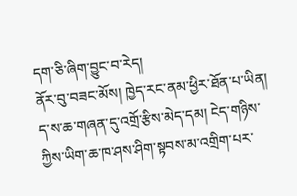དག་ཅི་ཞིག་བྱུང་བ་རེད།
ནོར་བུ་བཟང་མོས། ཁྱེད་རང་ནམ་ཕྱིར་ཐོན་པ་ཡིན། ད་ས་ཆ་གཞན་དུ་འགྲོ་རྩིས་མེད་དམ། ངེད་གཉིས་ཀྱིས་ཡིག་ཆ་ཁ་ཤས་ཤིག་སྟབས་མ་འགྲིག་པར་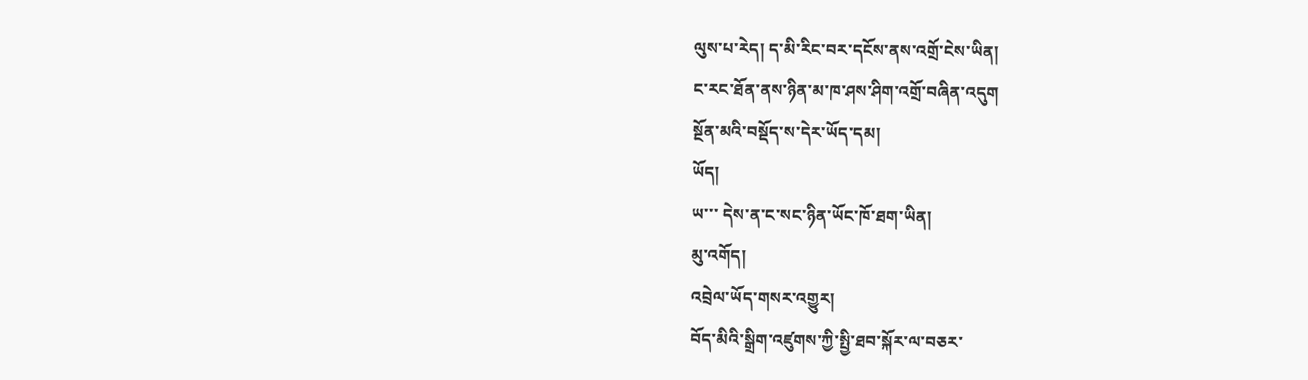ལུས་པ་རེད། ད་མི་རིང་བར་དངོས་ནས་འགྲོ་ངེས་ཡིན།
ང་རང་ཐོན་ནས་ཉིན་མ་ཁ་ཤས་ཤིག་འགྲོ་བཞིན་འདུག
སྔོན་མའི་བསྡོད་ས་དེར་ཡོད་དམ།
ཡོད།
ཡ་་་ དེས་ན་ང་སང་ཉིན་ཡོང་ཁོ་ཐག་ཡིན།
མུ་འགོད།
འབྲེལ་ཡོད་གསར་འགྱུར།
བོད་མིའི་སྒྲིག་འཛུགས་ཀྱི་སྤྱི་ཐབ་སྐོར་ལ་བཅར་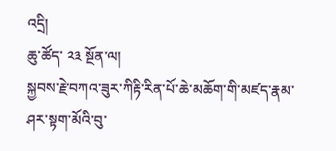འདྲི།
ཆུ་ཚོད་ ༢༣ སྔོན་ལ།
སྐྱབས་རྗེ་བཀའ་ཟུར་ཀིརྟི་རིན་པོ་ཆེ་མཆོག་གི་མཛད་རྣམ་ཤར་སྟག་མོའི་བུ་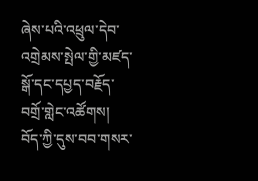ཞེས་པའི་འཕྲུལ་དེབ་འགྲེམས་སྤེལ་གྱི་མཛད་སྒོ་དང་དཔྱད་བརྗོད་བགྲོ་གླེང་འཚོགས། བོད་ཀྱི་དུས་བབ་གསར་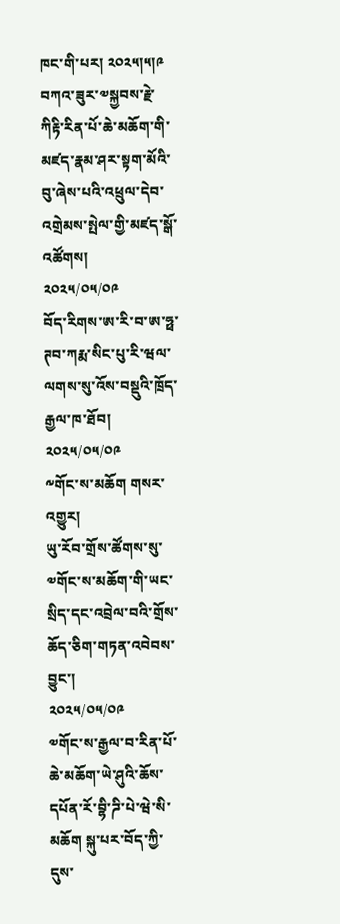ཁང་གི་པར། ༢༠༢༥།༥།༩
བཀའ་ཟུར་༧སྐྱབས་རྗེ་ཀིརྟི་རིན་པོ་ཆེ་མཆོག་གི་མཛད་རྣམ་ཤར་སྟག་མོའི་བུ་ཞེས་པའི་འཕྲུལ་དེབ་འགྲེམས་སྤེལ་གྱི་མཛད་སྒོ་འཚོགས།
༢༠༢༥/༠༥/༠༩
བོད་རིགས་ཨ་རི་བ་ཨ་ཧྥ་ཊབ་ཀརྨ་སིང་པུ་རི་ཝལ་ལགས་སུ་འོས་བསྡུའི་ཁྲོད་རྒྱལ་ཁ་ཐོབ།
༢༠༢༥/༠༥/༠༩
༸གོང་ས་མཆོག གསར་འགྱུར།
ཡུ་རོབ་གྲོས་ཚོགས་སུ་༧གོང་ས་མཆོག་གི་ཡང་སྲིད་དང་འབྲེལ་བའི་གྲོས་ཆོད་ཅིག་གཏན་འབེབས་བྱུང་།
༢༠༢༥/༠༥/༠༩
༧གོང་ས་རྒྱལ་བ་རིན་པོ་ཆེ་མཆོག་ཡེ་ཤུའི་ཆོས་དཔོན་རོ་བྷི་ཌི་པེ་ཝེ་སི་མཆོག སྐུ་པར་བོད་ཀྱི་དུས་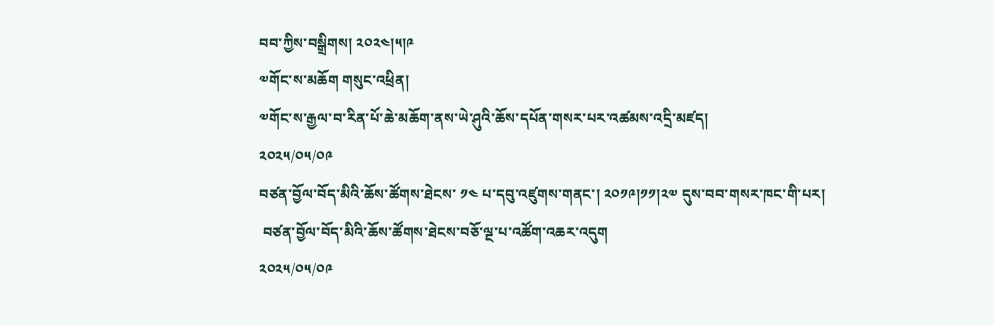བབ་ཀྱིས་བསྒྲིགས། ༢༠༢༤།༥།༩
༧གོང་ས་མཆོག གསུང་འཕྲིན།
༧གོང་ས་རྒྱལ་བ་རིན་པོ་ཆེ་མཆོག་ནས་ཡེ་ཤུའི་ཆོས་དཔོན་གསར་པར་འཚམས་འདྲི་མཛད།
༢༠༢༥/༠༥/༠༩
བཙན་བྱོལ་བོད་མིའི་ཆོས་ཚོགས་ཐེངས་ ༡༤ པ་དབུ་འཛུགས་གནང་། ༢༠༡༩།༡༡།༢༧ དུས་བབ་གསར་ཁང་གི་པར།
 བཙན་བྱོལ་བོད་མིའི་ཆོས་ཚོགས་ཐེངས་བཅོ་ལྔ་པ་འཚོག་འཆར་འདུག
༢༠༢༥/༠༥/༠༩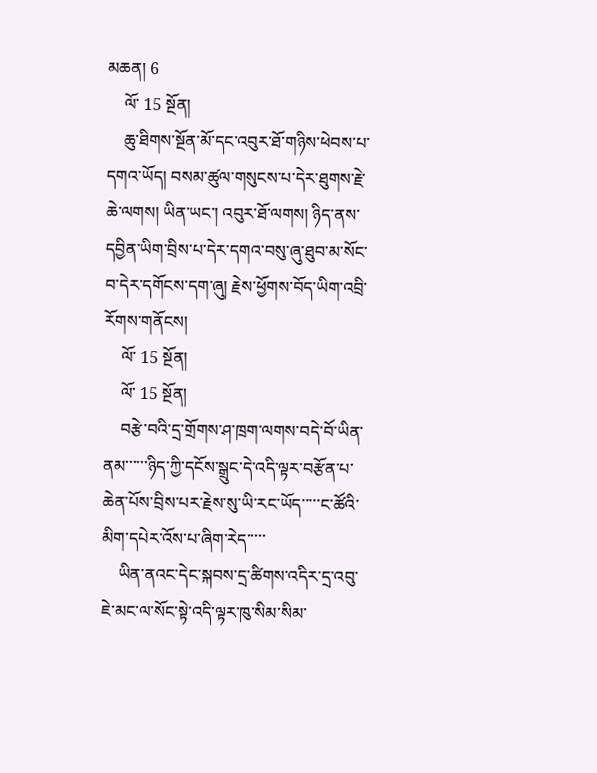མཆན། 6
    ལོ་ 15 སྔོན།
    ཆུ་ཐིགས་སྔོན་མོ་དང་འབུར་ཐོ་གཉིས་ཕེབས་པ་དགའ་ཡོད། བསམ་ཚུལ་གསུངས་པ་དེར་ཐུགས་རྗེ་ཆེ་ལགས། ཡིན་ཡང་། འབུར་ཐོ་ལགས། ཉིད་ནས་དབྱིན་ཡིག་བྲིས་པ་དེར་དགའ་བསུ་ཞུ་ཐུབ་མ་སོང་བ་དེར་དགོངས་དག་ཞུ། རྗེས་ཕྱོགས་བོད་ཡིག་འབྲི་རོགས་གནོངས།
    ལོ་ 15 སྔོན།
    ལོ་ 15 སྔོན།
    བརྩེ་བའི་དྲ་གྲོགས་ཤ་ཁྲག་ལགས་བདེ་བོ་ཡིན་ནམ་་་་་་ཉིད་ཀྱི་དངོས་སྒྲུང་དེ་འདི་ལྟར་བརྩོན་པ་ཆེན་པོས་བྲིས་པར་རྗེས་སུ་ཡི་རང་ཡོད་་་་་ང་ཚོའི་མིག་དཔེར་འོས་པ་ཞིག་རེད་་་་་
    ཡིན་ནའང་དེང་སྐབས་དྲ་ཚིགས་འདིར་དྲ་འབུ་ཇེ་མང་ལ་སོང་སྟེ་འདི་ལྟར་ཁུ་སིམ་སིམ་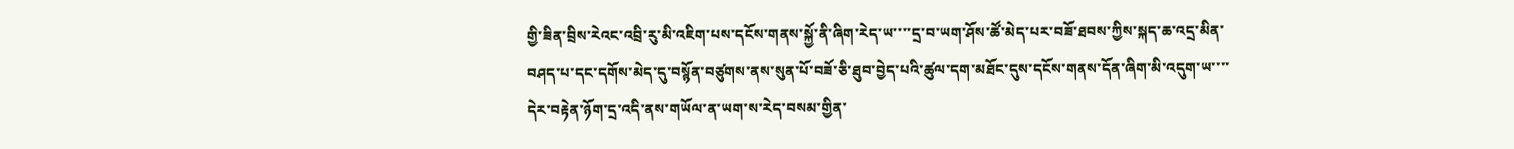གྱི་ཟིན་བྲིས་རེའང་འབྲི་རུ་མི་འཇིག་པས་དངོས་གནས་སྐྱོ་ནི་ཞིག་རེད་ཡ་་་་དྲ་བ་ཡག་ཤོས་ཚོ་མེད་པར་བཟོ་ཐབས་ཀྱིས་སྐད་ཆ་འདྲ་མིན་བཤད་པ་དང་དགོས་མེད་དུ་བསྙོན་བཙུགས་ནས་སུན་པོ་བཟོ་ཅི་ཐུབ་བྱེད་པའི་ཚུལ་དག་མཐོང་དུས་དངོས་གནས་དོན་ཞིག་མི་འདུག་ཡ་་་་དེར་བརྟེན་ཉོག་དྲ་འདི་ནས་གཡོལ་ན་ཡག་ས་རེད་བསམ་གྱིན་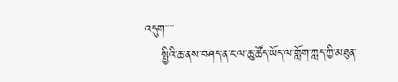འདུག་་་་
    སྤྱིའི་ཆ་ནས་བཤད་ན་ང་ལ་ཆུ་ཚོད་ཡོད་ལ་གློག་ཀླད་ཀྱི་མཐུན་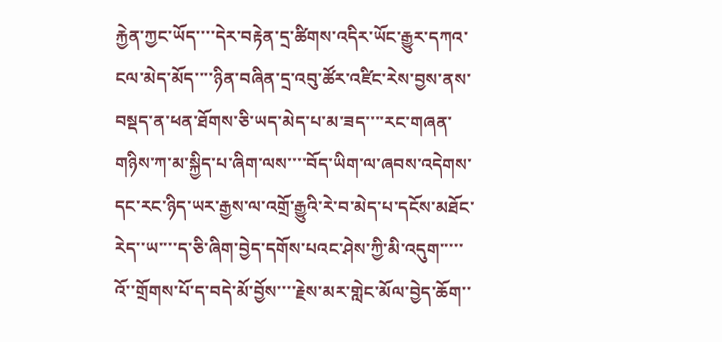རྐྱེན་ཀྱང་ཡོད་་་་དེར་བརྟེན་དྲ་ཚིགས་འདིར་ཡོང་རྒྱུར་དཀའ་ངལ་མེད་མོད་་་་ཉིན་བཞིན་དྲ་འབུ་ཚོར་འཛིང་རེས་བྱས་ནས་བསྡད་ན་ཕན་ཐོགས་ཅི་ཡད་མེད་པ་མ་ཟད་་་་རང་གཞན་གཉིས་ཀ་མ་སྐྱིད་པ་ཞིག་ལས་་་་བོད་ཡིག་ལ་ཞབས་འདེགས་དང་རང་ཉིད་ཡར་རྒྱས་ལ་འགྲོ་རྒྱུའི་རེ་བ་མེད་པ་དངོས་མཐོང་རེད་་ཡ་་་་ད་ཅི་ཞིག་བྱེད་དགོས་པའང་ཤེས་ཀྱི་མི་འདུག་་་་་འོ་་གྲོགས་པོ་ད་བདེ་མོ་བྱོས་་་་རྗེས་མར་གླེང་མོལ་བྱེད་ཆོག་་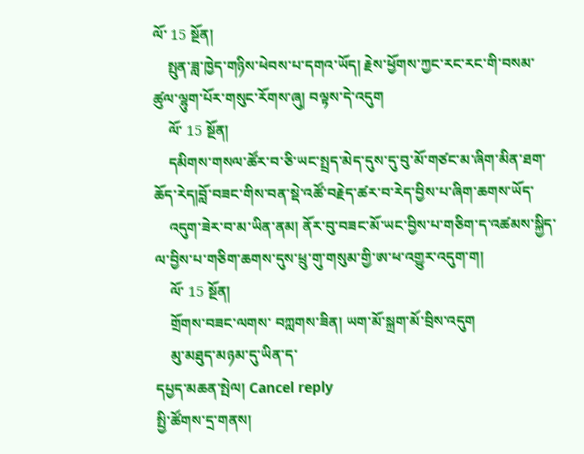ལོ་ 15 སྔོན།
    སྤུན་ཟླ་ཁྱེད་གཉིས་ཕེབས་པ་དགའ་ཡོད། རྗེས་ཕྱོགས་ཀྱང་རང་རང་གི་བསམ་ཚུལ་ལྷུག་པོར་གསུང་རོགས་ཞུ། བལྟས་དེ་འདུག
    ལོ་ 15 སྔོན།
    དམིགས་གསལ་ཚོར་བ་ཅི་ཡང་སྤྲད་མེད་དུས་དུ་བུ་མོ་གཙང་མ་ཞིག་མིན་ཐག་ཆོད་རེད།བློ་བཟང་གིས་བན་སྡེ་འཚོ་བརྗེད་ཚར་བ་རེད་བྱིས་པ་ཞིག་ཆགས་ཡོད་
    འདུག་ཟེར་བ་མ་ཡིན་ནམ། ནོར་བུ་བཟང་མོ་ཡང་བྱིས་པ་གཅིག་ད་འཚམས་སྐྱིད་ལ་བྱིས་པ་གཅིག་ཆགས་དུས་ཕྲུ་གུ་གསུམ་གྱི་ཨ་ཕ་འགྱུར་འདུག་ག།
    ལོ་ 15 སྔོན།
    གྲོགས་བཟང་ལགས་ བཀླགས་ཟིན། ཡག་མོ་སྐྲག་མོ་བྲིས་འདུག
    མུ་མཐུད་མཉམ་དུ་ཡིན་ད་
དཔྱད་མཆན་སྤེལ། Cancel reply
སྤྱི་ཚོགས་དྲ་གནས།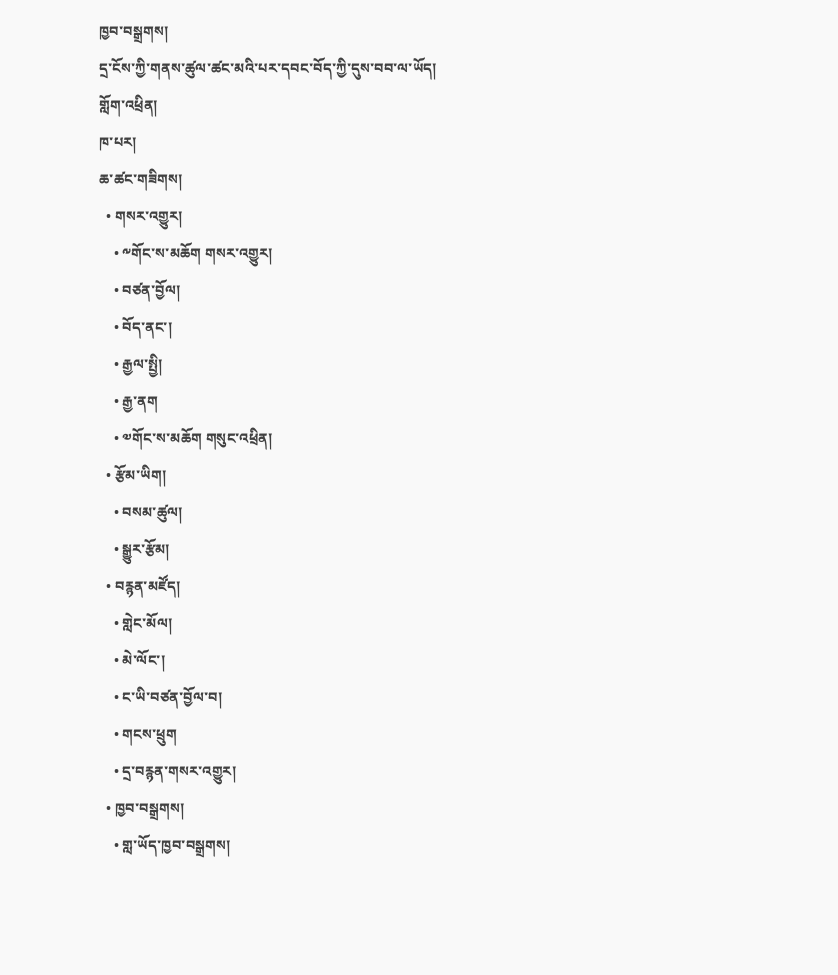ཁྱབ་བསྒྲགས།
དྲ་ངོས་ཀྱི་གནས་ཚུལ་ཚང་མའི་པར་དབང་བོད་ཀྱི་དུས་བབ་ལ་ཡོད།
གློག་འཕྲིན།
ཁ་པར།
ཆ་ཚང་གཟིགས།
  • གསར་འགྱུར།
    • ༸གོང་ས་མཆོག གསར་འགྱུར།
    • བཙན་བྱོལ།
    • བོད་ནང་།
    • རྒྱལ་སྤྱི།
    • རྒྱ་ནག
    • ༧གོང་ས་མཆོག གསུང་འཕྲིན།
  • རྩོམ་ཡིག།
    • བསམ་ཚུལ།
    • སྒྱུར་རྩོམ།
  • བརྙན་མཛོད།
    • གླེང་མོལ།
    • མེ་ལོང་།
    • ང་ཡི་བཙན་བྱོལ་བ།
    • གངས་ཕྲུག
    • དྲ་བརྙན་གསར་འགྱུར།
  • ཁྱབ་བསྒྲགས།
    • གླ་ཡོད་ཁྱབ་བསྒྲགས།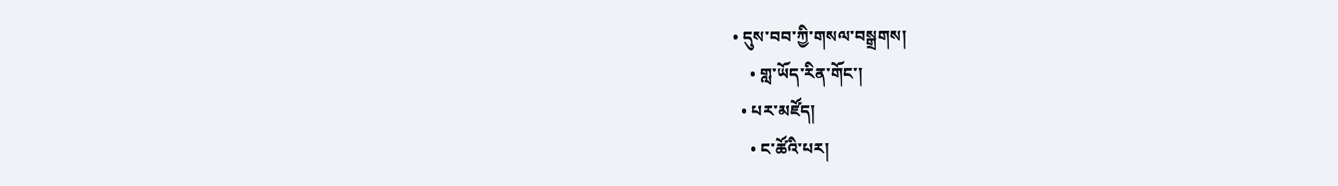• དུས་བབ་ཀྱི་གསལ་བསྒྲགས།
    • གླ་ཡོད་རིན་གོང་།
  • པར་མཛོད།
    • ང་ཚོའི་པར།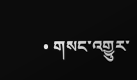• གསང་འགྱུར་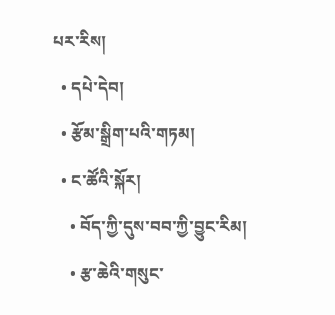པར་རིས།
  • དཔེ་དེབ།
  • རྩོམ་སྒྲིག་པའི་གཏམ།
  • ང་ཚོའི་སྐོར།
    • བོད་ཀྱི་དུས་བབ་ཀྱི་བྱུང་རིམ།
    • རྩ་ཆེའི་གསུང་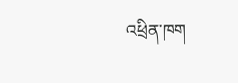འཕྲིན་ཁག